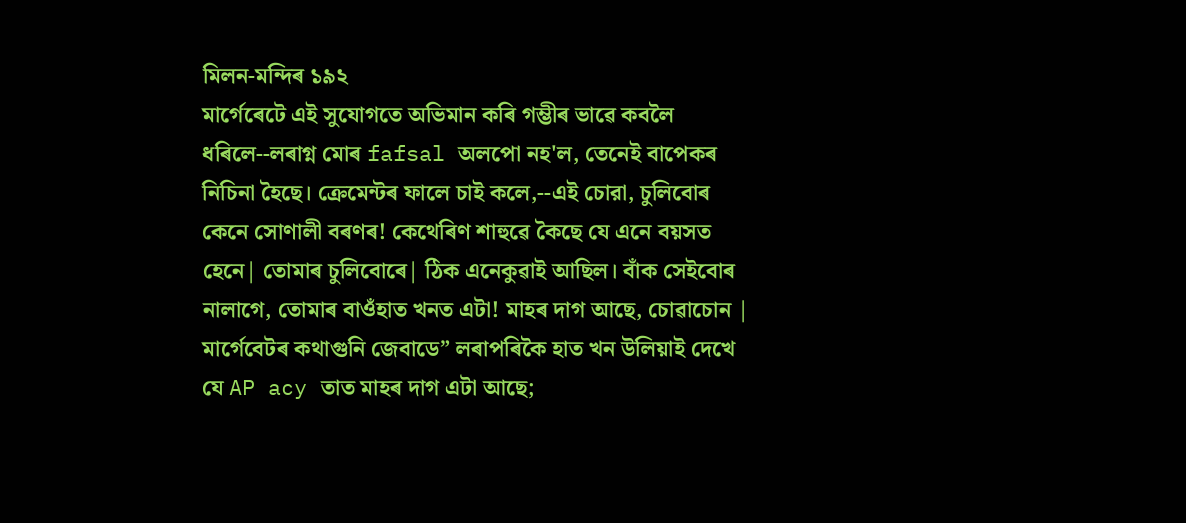মিলন-মন্দিৰ ১৯২
মার্গেৰেটে এই সুযোগতে অভিমান কৰি গম্ভীৰ ভাৱে কবলৈ ধৰিলে--লৰাগ্ন মোৰ fafsal অলপো নহ'ল, তেনেই বাপেকৰ নিচিনা হৈছে। ক্রেমেন্টৰ ফালে চাই কলে,--এই চোরা, চুলিবোৰ কেনে সোণালী বৰণৰ! কেথেৰিণ শাহুৱে কৈছে যে এনে বয়সত হেনে| তোমাৰ চুলিবোৰে| ঠিক এনেকুৱাই আছিল। বাঁক সেইবোৰ নালাগে, তোমাৰ বাওঁহাত খনত এটা! মাহৰ দাগ আছে, চোৱাচোন | মার্গেবেটৰ কথাগুনি জেবাডে” লৰাপৰিকৈ হাত খন উলিয়াই দেখে যে AP acy তাত মাহৰ দাগ এটা আছে;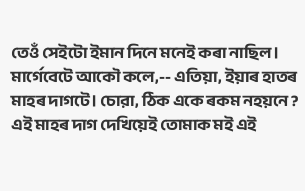তেওঁ সেইটো ইমান দিনে মনেই কৰা নাছিল। মার্গেবেটে আকৌ কলে,-- এতিয়া, ইয়াৰ হাতৰ মাহৰ দাগটে। চোরা, ঠিক একে ৰকম নহয়নে ? এই মাহৰ দাগ দেখিয়েই তোমাক মই এই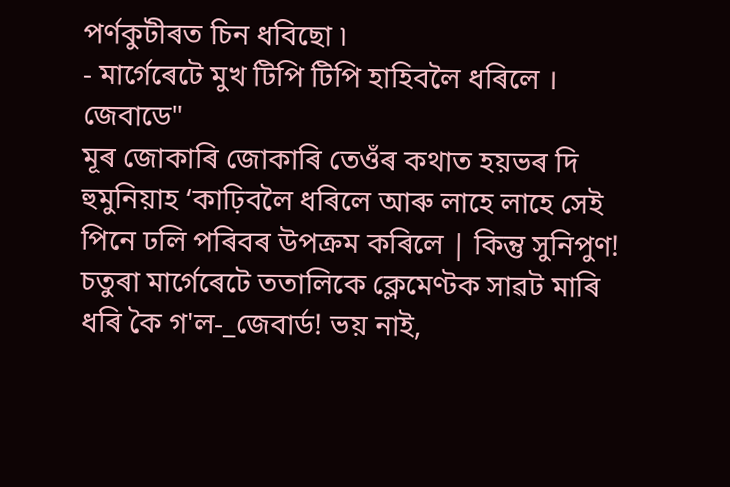পৰ্ণকুটীৰত চিন ধবিছো ৷
- মার্গেৰেটে মুখ টিপি টিপি হাহিবলৈ ধৰিলে । জেবাডে"
মূৰ জোকাৰি জোকাৰি তেওঁৰ কথাত হয়ভৰ দি হুমুনিয়াহ ‘কাঢ়িবলৈ ধৰিলে আৰু লাহে লাহে সেই পিনে ঢলি পৰিবৰ উপক্ৰম কৰিলে | কিন্তু সুনিপুণ! চতুৰা মার্গেৰেটে ততালিকে ক্লেমেণ্টক সাৱট মাৰি ধৰি কৈ গ'ল-_জেবার্ড! ভয় নাই,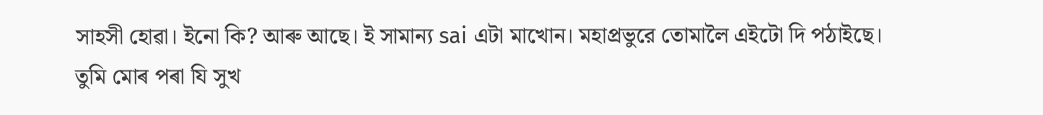সাহসী হোৱা। ইনো কি? আৰু আছে। ই সামান্য sai এটা মাখোন। মহাপ্রভুরে তোমালৈ এইটো দি পঠাইছে। তুমি মোৰ পৰা যি সুখ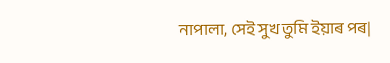নাপালা, সেই সুখ তুমি ইয়াৰ পৰ|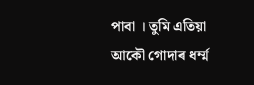পাবা । তুমি এতিয়া আকৌ গোদাৰ ধৰ্ম্ম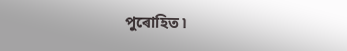পুৰোহিত ৷